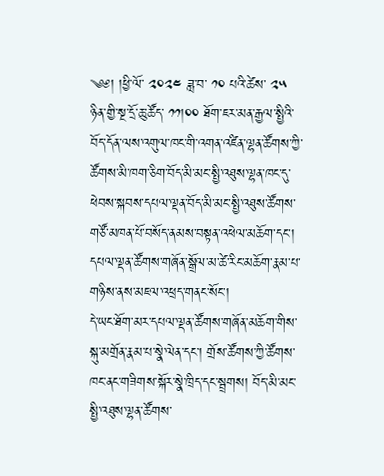༄༅། །ཕྱི་ལོ་ ༢༠༢༤ ཟླ་བ་ ༡༠ པའི་ཚེས་ ༢༥ ཉིན་གྱི་སྔ་དྲོ་ཆུ་ཚོད་ ༡༡།༠༠ ཐོག་ཇར་མན་རྒྱལ་སྤྱིའི་བོད་དོན་ལས་འགུལ་ཁང་གི་འགན་འཛིན་ལྷན་ཚོགས་ཀྱི་ཚོགས་མི་ཁག་ཅིག་བོད་མི་མང་སྤྱི་འཐུས་ལྷན་ཁང་དུ་ཕེབས་སྐབས་དཔལ་ལྡན་བོད་མི་མང་སྤྱི་འཐུས་ཚོགས་གཙོ་མཁན་པོ་བསོད་ནམས་བསྟན་འཕེལ་མཆོག་དང་། དཔལ་ལྡན་ཚོགས་གཞོན་སྒྲོལ་མ་ཚེ་རིང་མཆོག་རྣམ་པ་གཉིས་ནས་མཇལ་འཕྲད་གནང་སོང་།
དེ་ཡང་ཐོག་མར་དཔལ་ལྡན་ཚོགས་གཞོན་མཆོག་གིས་སྐུ་མགྲོན་རྣམ་པ་སྣེ་ལེན་དང་། གྲོས་ཚོགས་ཀྱི་ཚོགས་ཁང་ནང་གཟིགས་སྐོར་སྣེ་ཁྲིད་དང་སྦྲགས། བོད་མི་མང་སྤྱི་འཐུས་ལྷན་ཚོགས་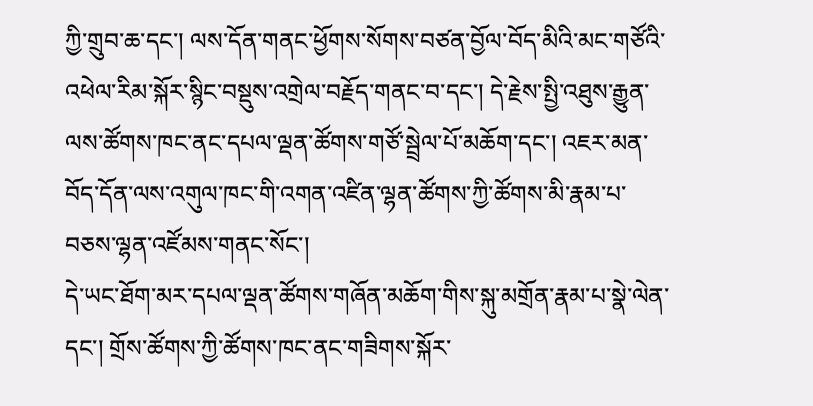ཀྱི་གྲུབ་ཆ་དང་། ལས་དོན་གནང་ཕྱོགས་སོགས་བཙན་བྱོལ་བོད་མིའི་མང་གཙོའི་འཕེལ་རིམ་སྐོར་སྙིང་བསྡུས་འགྲེལ་བརྗོད་གནང་བ་དང་། དེ་རྗེས་སྤྱི་འཐུས་རྒྱུན་ལས་ཚོགས་ཁང་ནང་དཔལ་ལྡན་ཚོགས་གཙོ་སྦྲེལ་པོ་མཆོག་དང་། འཇར་མན་བོད་དོན་ལས་འགུལ་ཁང་གི་འགན་འཛིན་ལྷན་ཚོགས་ཀྱི་ཚོགས་མི་རྣམ་པ་བཅས་ལྷན་འཛོམས་གནང་སོང་།
དེ་ཡང་ཐོག་མར་དཔལ་ལྡན་ཚོགས་གཞོན་མཆོག་གིས་སྐུ་མགྲོན་རྣམ་པ་སྣེ་ལེན་དང་། གྲོས་ཚོགས་ཀྱི་ཚོགས་ཁང་ནང་གཟིགས་སྐོར་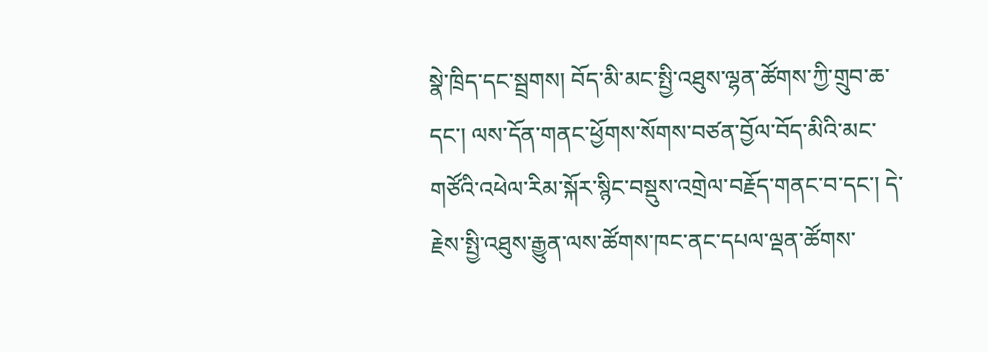སྣེ་ཁྲིད་དང་སྦྲགས། བོད་མི་མང་སྤྱི་འཐུས་ལྷན་ཚོགས་ཀྱི་གྲུབ་ཆ་དང་། ལས་དོན་གནང་ཕྱོགས་སོགས་བཙན་བྱོལ་བོད་མིའི་མང་གཙོའི་འཕེལ་རིམ་སྐོར་སྙིང་བསྡུས་འགྲེལ་བརྗོད་གནང་བ་དང་། དེ་རྗེས་སྤྱི་འཐུས་རྒྱུན་ལས་ཚོགས་ཁང་ནང་དཔལ་ལྡན་ཚོགས་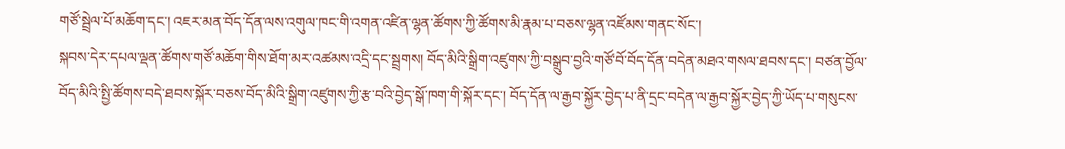གཙོ་སྦྲེལ་པོ་མཆོག་དང་། འཇར་མན་བོད་དོན་ལས་འགུལ་ཁང་གི་འགན་འཛིན་ལྷན་ཚོགས་ཀྱི་ཚོགས་མི་རྣམ་པ་བཅས་ལྷན་འཛོམས་གནང་སོང་།
སྐབས་དེར་དཔལ་ལྡན་ཚོགས་གཙོ་མཆོག་གིས་ཐོག་མར་འཚམས་འདྲི་དང་སྦྲགས། བོད་མིའི་སྒྲིག་འཛུགས་ཀྱི་བསྒྲུབ་བྱའི་གཙོ་བོ་བོད་དོན་བདེན་མཐའ་གསལ་ཐབས་དང་། བཙན་བྱོལ་བོད་མིའི་སྤྱི་ཚོགས་བདེ་ཐབས་སྐོར་བཅས་བོད་མིའི་སྒྲིག་འཛུགས་ཀྱི་རྩ་བའི་བྱེད་སྒོ་ཁག་གི་སྐོར་དང་། བོད་དོན་ལ་རྒྱབ་སྐྱོར་བྱེད་པ་ནི་དྲང་བདེན་ལ་རྒྱབ་སྐྱོར་བྱེད་ཀྱི་ཡོད་པ་གསུངས་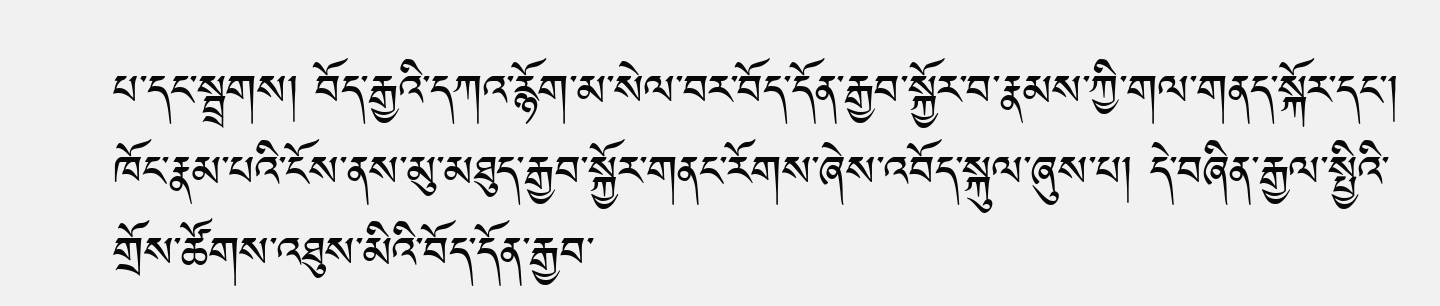པ་དང་སྦྲགས། བོད་རྒྱའི་དཀའ་རྙོག་མ་སེལ་བར་བོད་དོན་རྒྱབ་སྐྱོར་བ་རྣམས་ཀྱི་གལ་གནད་སྐོར་དང་། ཁོང་རྣམ་པའི་ངོས་ནས་མུ་མཐུད་རྒྱབ་སྐྱོར་གནང་རོགས་ཞེས་འབོད་སྐུལ་ཞུས་པ། དེ་བཞིན་རྒྱལ་སྤྱིའི་གྲོས་ཚོགས་འཐུས་མིའི་བོད་དོན་རྒྱབ་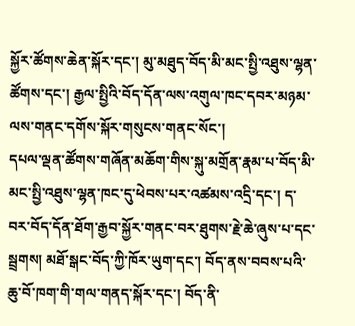སྐྱོར་ཚོགས་ཆེན་སྐོར་དང་། མུ་མཐུད་བོད་མི་མང་སྤྱི་འཐུས་ལྷན་ཚོགས་དང་། རྒྱལ་སྤྱིའི་བོད་དོན་ལས་འགུལ་ཁང་དབར་མཉམ་ལས་གནང་དགོས་སྐོར་གསུངས་གནང་སོང་།
དཔལ་ལྡན་ཚོགས་གཞོན་མཆོག་གིས་སྐུ་མགྲོན་རྣམ་པ་བོད་མི་མང་སྤྱི་འཐུས་ལྷན་ཁང་དུ་ཕེབས་པར་འཚམས་འདྲི་དང་། ད་བར་བོད་དོན་ཐོག་རྒྱབ་སྐྱོར་གནང་བར་ཐུགས་རྗེ་ཆེ་ཞུས་པ་དང་སྦྲགས། མཐོ་སྒང་བོད་ཀྱི་ཁོར་ཡུག་དང་། བོད་ནས་བབས་པའི་ཆུ་བོ་ཁག་གི་གལ་གནད་སྐོར་དང་། བོད་ནི་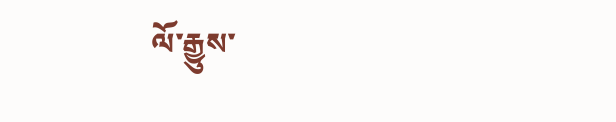ལོ་རྒྱུས་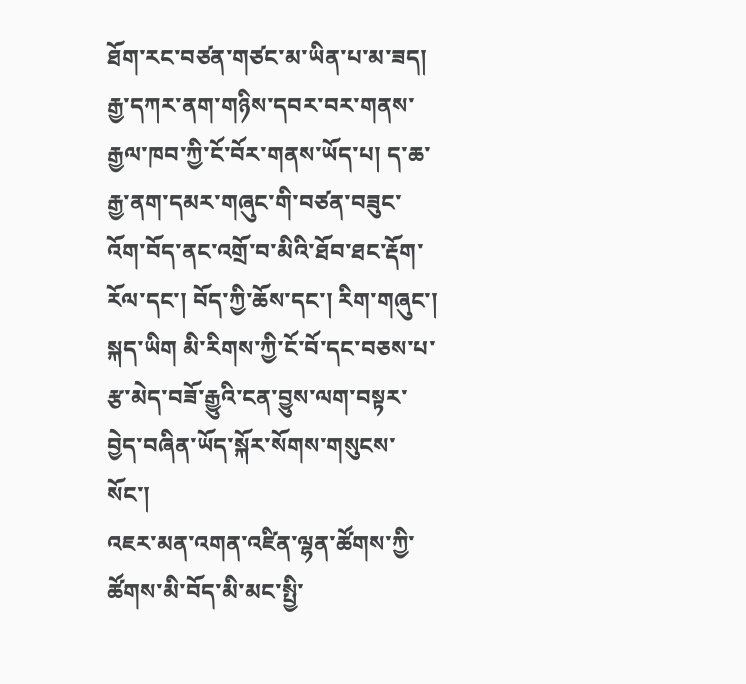ཐོག་རང་བཙན་གཙང་མ་ཡིན་པ་མ་ཟད། རྒྱ་དཀར་ནག་གཉིས་དབར་བར་གནས་རྒྱལ་ཁབ་ཀྱི་ངོ་བོར་གནས་ཡོད་པ། ད་ཆ་རྒྱ་ནག་དམར་གཞུང་གི་བཙན་བཟུང་འོག་བོད་ནང་འགྲོ་བ་མིའི་ཐོབ་ཐང་རྡོག་རོལ་དང་། བོད་ཀྱི་ཆོས་དང་། རིག་གཞུང་། སྐད་ཡིག མི་རིགས་ཀྱི་ངོ་བོ་དང་བཅས་པ་རྩ་མེད་བཟོ་རྒྱུའི་ངན་བྱུས་ལག་བསྟར་བྱེད་བཞིན་ཡོད་སྐོར་སོགས་གསུངས་སོང་།
འཇར་མན་འགན་འཛིན་ལྷན་ཚོགས་ཀྱི་ཚོགས་མི་བོད་མི་མང་སྤྱི་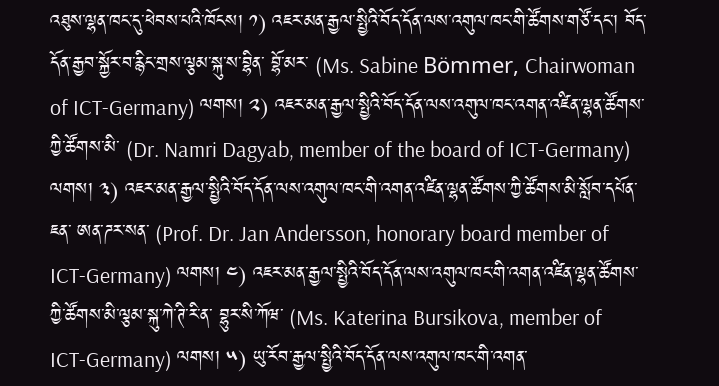འཐུས་ལྷན་ཁང་དུ་ཕེབས་པའི་ཁོངས། ༡) འཇར་མན་རྒྱལ་སྤྱིའི་བོད་དོན་ལས་འགུལ་ཁང་གི་ཚོགས་གཙོ་དང་། བོད་དོན་རྒྱབ་སྐྱོར་བ་རྙིང་གྲས་ལྕམ་སྐུ་ས་བྷིན་ བྷོ་མར་ (Ms. Sabine Bömmer, Chairwoman of ICT-Germany) ལགས། ༢) འཇར་མན་རྒྱལ་སྤྱིའི་བོད་དོན་ལས་འགུལ་ཁང་འགན་འཛིན་ལྷན་ཚོགས་ཀྱི་ཚོགས་མི་ (Dr. Namri Dagyab, member of the board of ICT-Germany) ལགས། ༣) འཇར་མན་རྒྱལ་སྤྱིའི་བོད་དོན་ལས་འགུལ་ཁང་གི་འགན་འཛིན་ལྷན་ཚོགས་ཀྱི་ཚོགས་མི་སློབ་དཔོན་ཇན་ ཨན་ཌར་སན་ (Prof. Dr. Jan Andersson, honorary board member of ICT-Germany) ལགས། ༤) འཇར་མན་རྒྱལ་སྤྱིའི་བོད་དོན་ལས་འགུལ་ཁང་གི་འགན་འཛིན་ལྷན་ཚོགས་ཀྱི་ཚོགས་མི་ལྕམ་སྐུ་ཀེ་ཊི་རི་ན་ བྷུར་སི་ཀོཝ་ (Ms. Katerina Bursikova, member of ICT-Germany) ལགས། ༥) ཡུ་རོབ་རྒྱལ་སྤྱིའི་བོད་དོན་ལས་འགུལ་ཁང་གི་འགན་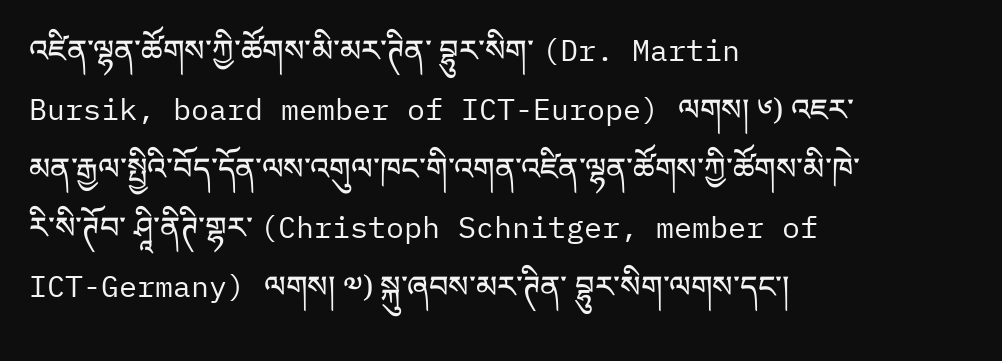འཛིན་ལྷན་ཚོགས་ཀྱི་ཚོགས་མི་མར་ཊིན་ བྷུར་སིག་ (Dr. Martin Bursik, board member of ICT-Europe) ལགས། ༦) འཇར་མན་རྒྱལ་སྤྱིའི་བོད་དོན་ལས་འགུལ་ཁང་གི་འགན་འཛིན་ལྷན་ཚོགས་ཀྱི་ཚོགས་མི་ཁེ་རི་སི་ཊོབ་ ཤཱི་ནིཊི་གྷར་ (Christoph Schnitger, member of ICT-Germany) ལགས། ༧) སྐུ་ཞབས་མར་ཊིན་ བྷུར་སིག་ལགས་དང་།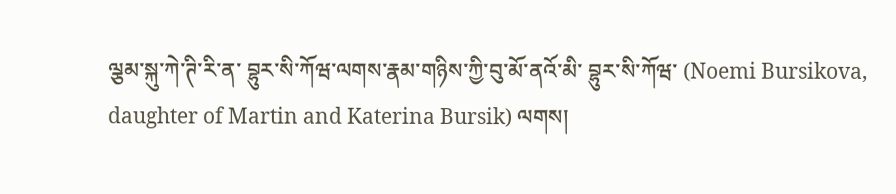ལྕམ་སྐུ་ཀེ་ཊི་རི་ན་ བྷུར་སི་ཀོཝ་ལགས་རྣམ་གཉིས་ཀྱི་བུ་མོ་ནའོ་མི་ བྷུར་སི་ཀོཝ་ (Noemi Bursikova, daughter of Martin and Katerina Bursik) ལགས།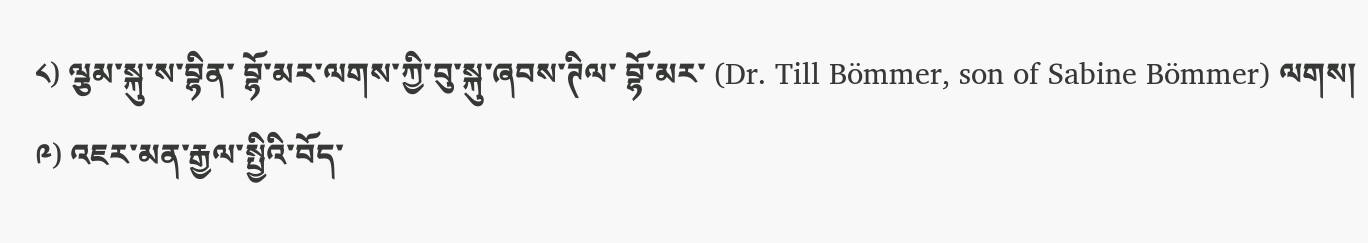༨) ལྕམ་སྐུ་ས་བྷིན་ བྷོ་མར་ལགས་ཀྱི་བུ་སྐུ་ཞབས་ཊིལ་ བྷོ་མར་ (Dr. Till Bömmer, son of Sabine Bömmer) ལགས། ༩) འཇར་མན་རྒྱལ་སྤྱིའི་བོད་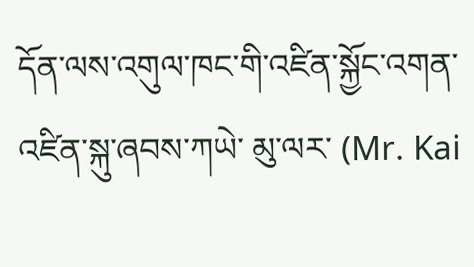དོན་ལས་འགུལ་ཁང་གི་འཛིན་སྐྱོང་འགན་འཛིན་སྐུ་ཞབས་ཀཡེ་ མུ་ལར་ (Mr. Kai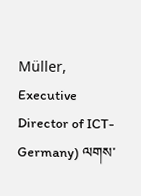Müller, Executive Director of ICT-Germany) ལགས་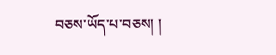བཅས་ཡོད་པ་བཅས། །